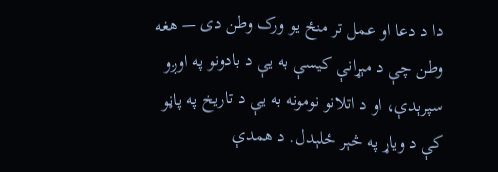دا د دعا او عمل تر منځ يو ورک وطن دی — هغه وطن چې د مېړانې کیسې به يې د بادونو په اوږو سپرېدې، او د اتلانو نومونه به يې د تاريخ په پاڼو کې د ویاړ په څېر ځلېدل. د همدې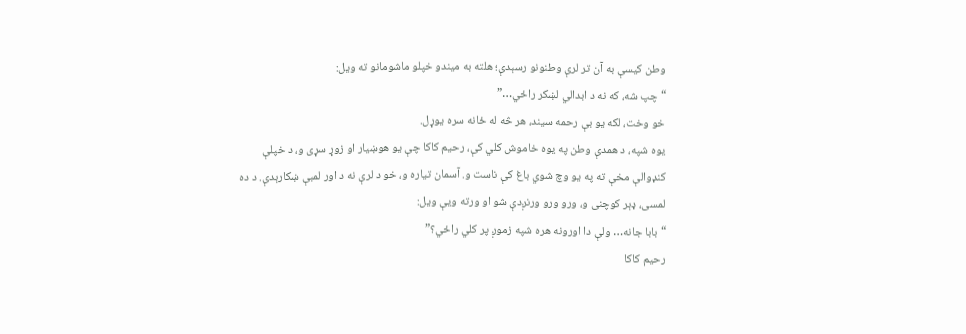وطن کيسې به آن تر لرې وطنونو رسېدې؛ هلته به ميندو خپلو ماشومانو ته ويل:
“چپ شه، که نه د ابدالي لښکر راځي…”
خو وخت، لکه يو بې رحمه سيند، هر څه له ځانه سره يوړل.
يوه شپه، د همدې وطن په يوه خاموش کلي کې، رحيم کاکا چې يو هوښيار او زوړ سړی و، د خپلې کنډوالې مخې ته په يو وچ شوي باغ کې ناست و. آسمان تياره و، خو د لرې نه د اور لمبې ښکارېدې. د ده لمسی، ډېر کوچنی و، ورو ورو ورنږدې شو او ورته ويې ويل:
“بابا جانه… ولې دا اورونه هره شپه زموږ پر کلي راځي؟”
رحيم کاکا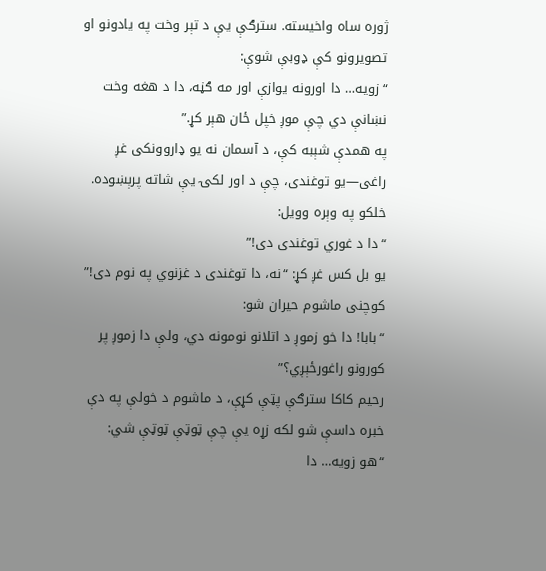ژوره ساه واخیسته. سترګې يې د تېر وخت په یادونو او تصويرونو کې ډوبې شوې:
“زویه… دا اورونه يوازې اور مه ګڼه، دا د هغه وخت نښانې دي چې موږ خپل ځان هېر کړ.”
په همدې شېبه کې، د آسمان نه يو ډاروونکی غږ راغی—يو توغندی، چې د اور لکۍ يې شاته پرېښوده. خلکو په وېره وويل:
“دا د غوري توغندی دی!”
يو بل کس غږ کړ: “نه، دا توغندی د غزنوي په نوم دی!”
کوچنی ماشوم حيران شو:
“بابا! دا خو زموږ د اتلانو نومونه دي، ولې دا زموږ پر کورونو راغورځېږي؟”
رحيم کاکا سترګې پټې کړې، د ماشوم د خولې په دې خبره داسې شو لکه زړه يې چې ټوټې ټوټې شي:
“هو زویه… دا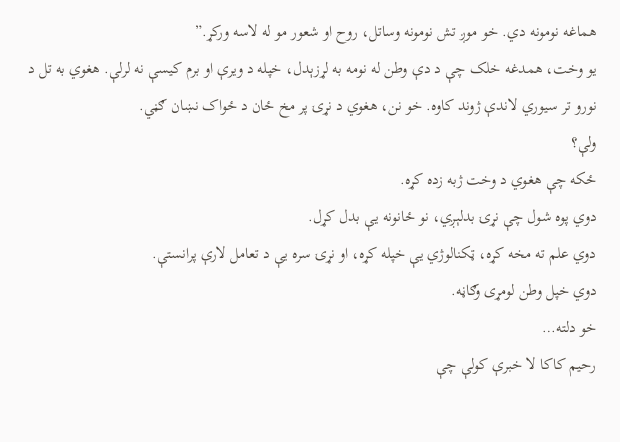هماغه نومونه دي. خو موږ تش نومونه وساتل، روح او شعور مو له لاسه ورکړ.”
يو وخت، همدغه خلک چې د دې وطن له نومه به لړزېدل، خپله د ويرې او برم کيسې نه لرلې. هغوي به تل د نورو تر سيوري لاندې ژوند کاوه. خو نن، هغوي د نړۍ پر مخ ځان د ځواک نښان ګڼي.
ولې؟
ځکه چې هغوي د وخت ژبه زده کړه.
دوي پوه شول چې نړۍ بدلېږي، نو ځانونه يې بدل کړل.
دوي علم ته مخه کړه، ټکنالوژي يې خپله کړه، او نړۍ سره يې د تعامل لارې پرانستې.
دوي خپل وطن لومړی وګاڼه.
خو دلته…
رحيم کاکا لا خبرې کولې چې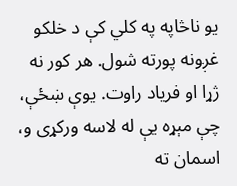يو ناڅاپه په کلي کې د خلکو غږونه پورته شول. هر کور نه ژړا او فرياد راوت. يوې ښځې، چې مېړه يې له لاسه ورکړی و، اسمان ته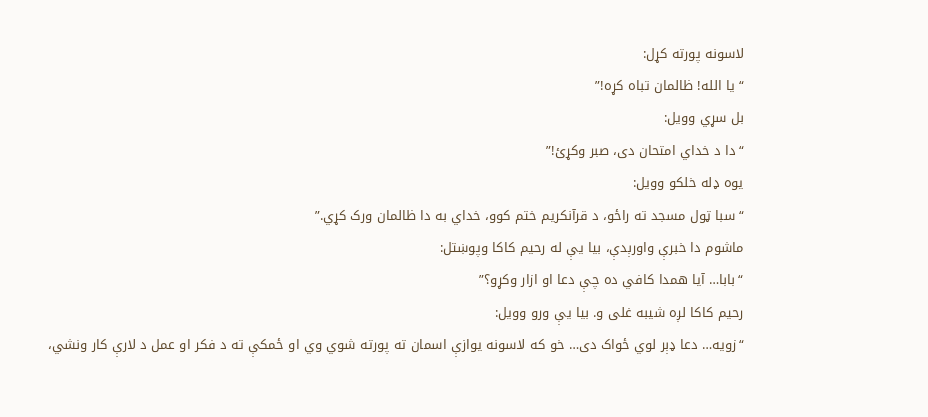لاسونه پورته کړل:
“يا الله! ظالمان تباه کړه!”
بل سړي وويل:
“دا د خداي امتحان دی، صبر وکړئ!”
يوه ډله خلکو وويل:
“سبا ټول مسجد ته راځو، د قرآنکریم ختم کوو، خداي به دا ظالمان ورک کړي.”
ماشوم دا خبرې واورېدې، بيا يې له رحيم کاکا وپوښتل:
“بابا… آيا همدا کافي ده چې دعا او ازار وکړو؟”
رحيم کاکا لږه شيبه غلی و. بيا يې ورو وويل:
“زویه… دعا ډېر لوي ځواک دی… خو که لاسونه يوازې اسمان ته پورته شوي وي او ځمکې ته د فکر او عمل د لارې کار ونشي،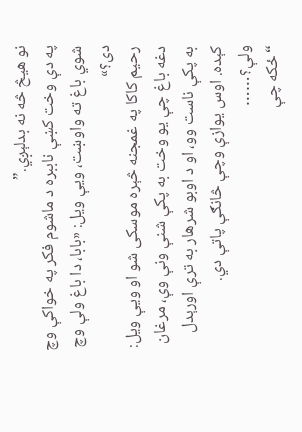نو هيڅ څه نه بدلېږي.”
په دې وخت کښې ناببره د ماشوم فکر په خواکې وچ شوي باغ ته واوښت، ويې ويل: «بابا، دا باغ ولې وچ دی؟»
رحيم کاکا په غمجنه څېره موسکی شو او ويې ويل: دغه باغ چې يو وخت به پکې شنې ونې وې، مرغان به پکې ناست وو، او د اوبو شرهار به ترې اورېدل کېده. اوس يوازې وچې څانګې پاتې دي.
ولې؟……
“ځکه چې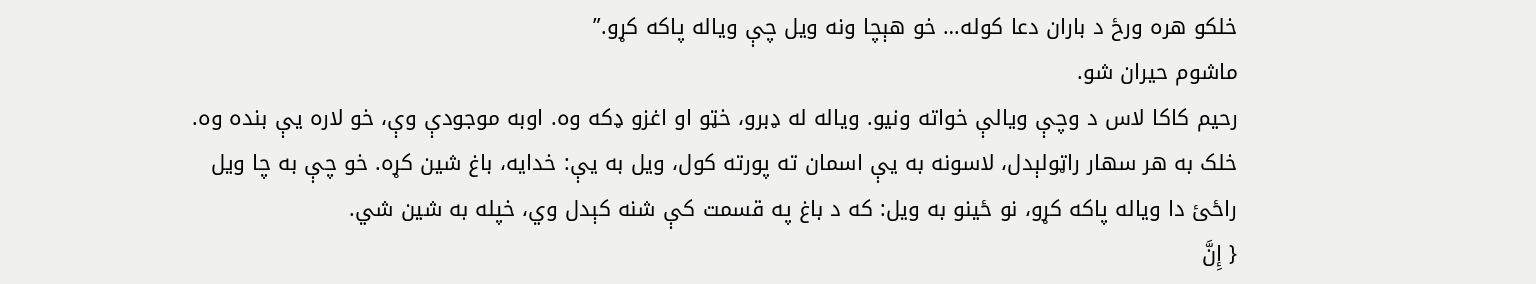خلکو هره ورځ د باران دعا کوله… خو هېچا ونه ويل چې وياله پاکه کړو.”
ماشوم حيران شو.
رحيم کاکا لاس د وچې ويالې خواته ونيو. وياله له ډبرو، خټو او اغزو ډکه وه. اوبه موجودې وې، خو لاره يې بنده وه.
خلک به هر سهار راټولېدل، لاسونه به يې اسمان ته پورته کول، ويل به يې: خدايه، باغ شين کړه. خو چې به چا ويل راځئ دا وياله پاکه کړو، نو ځينو به ويل: که د باغ په قسمت کې شنه کېدل وي، خپله به شين شي.
{ إِنَّ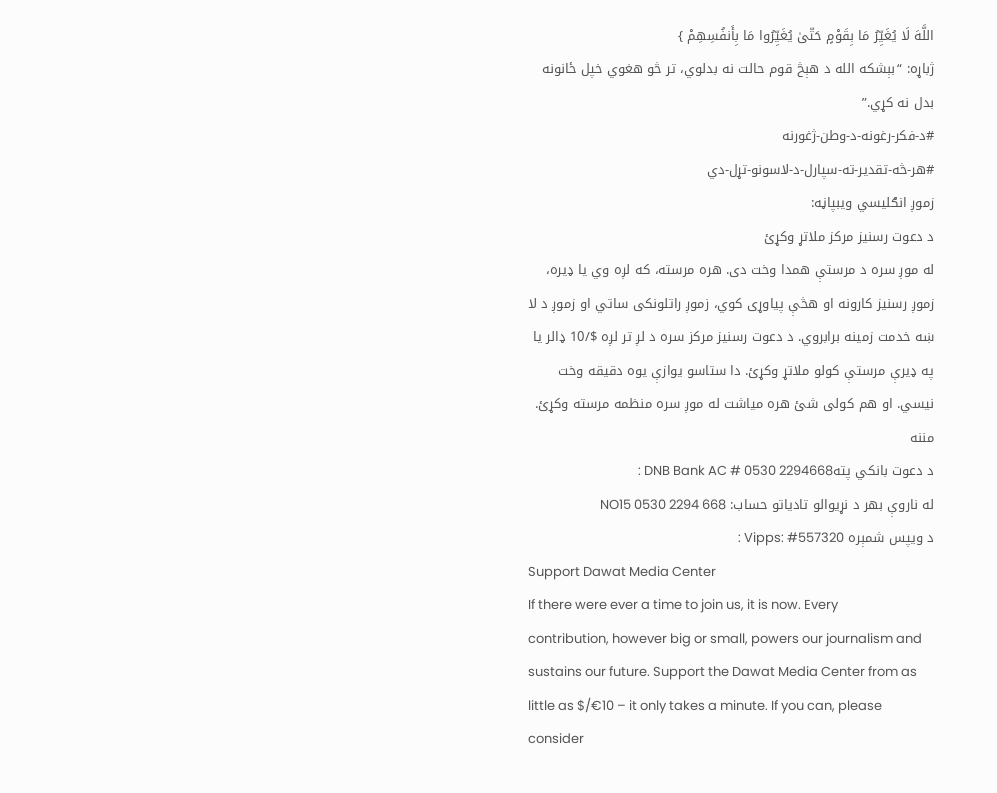اللَّهَ لَا يُغَيِّرُ مَا بِقَوْمٍ حَتّىٰ يُغَيِّرُوا مَا بِأَنفُسِهِمْ }
ژباړه: “بېشکه الله د هېڅ قوم حالت نه بدلوي، تر څو هغوي خپل ځانونه بدل نه کړي.”
#د-فکر-رغونه-د-وطن-ژغورنه
#هر-څه-تقدير-ته-سپارل-د-لاسونو-تړل-دي
زموږ انګلیسي ویبپاڼه:
د دعوت رسنیز مرکز ملاتړ وکړئ
له موږ سره د مرستې همدا وخت دی. هره مرسته، که لږه وي یا ډیره، زموږ رسنیز کارونه او هڅې پیاوړی کوي، زموږ راتلونکی ساتي او زموږ د لا ښه خدمت زمینه برابروي. د دعوت رسنیز مرکز سره د لږ تر لږه $/10 ډالر یا په ډیرې مرستې کولو ملاتړ وکړئ. دا ستاسو یوازې یوه دقیقه وخت نیسي. او هم کولی شئ هره میاشت له موږ سره منظمه مرسته وکړئ. مننه
د دعوت بانکي پتهDNB Bank AC # 0530 2294668 :
له ناروې بهر د نړیوالو تادیاتو حساب: NO15 0530 2294 668
د ویپس شمېره Vipps: #557320 :
Support Dawat Media Center
If there were ever a time to join us, it is now. Every contribution, however big or small, powers our journalism and sustains our future. Support the Dawat Media Center from as little as $/€10 – it only takes a minute. If you can, please consider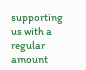supporting us with a regular amount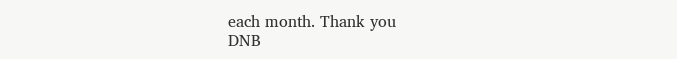each month. Thank you
DNB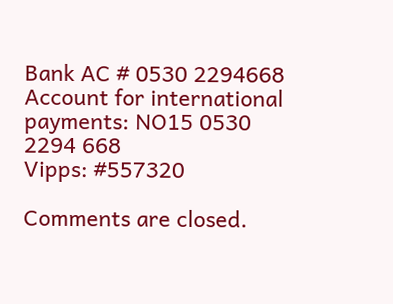Bank AC # 0530 2294668
Account for international payments: NO15 0530 2294 668
Vipps: #557320

Comments are closed.